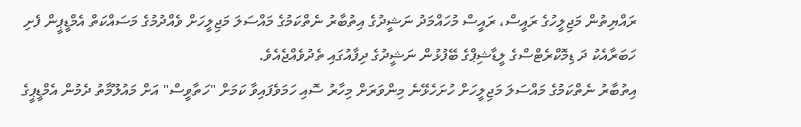ރައްޔިތުން މަޖިލީހުގެ ރައީސް، ރައީސް މުހައްމަދު ނަޝީދުގެ އިތުބާރު ނެތްކަމުގެ މައްސަލަ މަޖިލީހަށް ވެއްދުމުގެ މަސައްކަތް އެމްޑީޕީން ފެށި ހަބަރާއެކު ދަ ޑިމޮކްރެޓްސްގެ ލީޑާޝިޕްގެ ބޭފުޅުން ނަޝީދުގެ ދިފާއުގައި ތެދުވެއްޖެއެވެ.
އިތުބާރު ނެތްކަމުގެ މައްސަލަ މަޖިލީހަށް ހުށަހެޅޭނެ މިންވަރަށް މިހާރު ސޮއި ހަމަވެފައިވާ ކަމަށް "ހަތާވީސް" އަށް މައުލޫމާތު ދެމުން އެމްޑީޕީގެ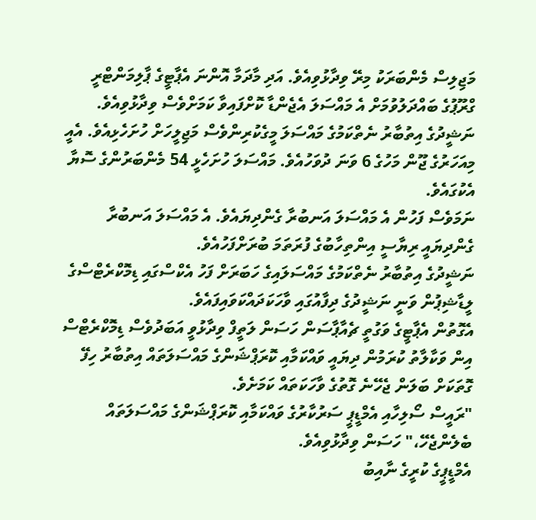މަޖިލިސް މެންބަރަކު މިރޭ ވިދާޅުވިއެވެ. އަދި މާދަމާ އޮންނަ އެޕާޓީގެ ޕާލިމަންޓްރީ ގްރޫޕުގެ ބައްދަލުވުމަށް އެ މައްސަލަ އެޖެންޑާ ކޮށްފައިވާ ކަމަށްވެސް ވިދާޅުވިއެވެ.
ނަޝީދުގެ އިތުބާރު ނެތްކަމުގެ މައްސަލަ މީގެކުރިންވެސް މަޖިލީހަށް ހުށަހެޅިއެވެ. އެއީ މިއަހަރުގެ ޖޫން މަހުގެ 6 ވަނަ ދުވަހުއެވެ. މައްސަލަ ހުށަހެޅީ 54 މެންބަރުންގެ ސޮޔާ އެކުގައެވެ.
ނަމަވެސް ފަހުން އެ މައްސަލަ އަނބުރާ ގެންދިޔައެވެ. އެ މައްސަލަ އަނބުރާ ގެންދިޔައީ ރިޔާސީ އިންތިހާބުގެ ފުރަތަމަ ބުރަށްފަހުއެވެ.
ނަޝީދުގެ އިތުބާރު ނެތްކަމުގެ މައްސަލައިގެ ހަބަރަށް ފަހު އެކްސްގައި ޑިމޮކްރެޓްސްގެ ލީޑާޝިޕުން ވަނީ ނަޝީދުގެ ދިފާއުގައި ވާހަކަދައްކަވައިފައެވެ.
އެގޮތުން އެޕާޓީގެ ވަގުތީ ޗެއާޕާސަން ހަސަން ލަތީފް ވިދާޅުވީ އަބަދުވެސް ޑިމޮކްރެޓްސް އިން ވަކާލާތު ކުރަމުން ދިޔައީ ވައްކަމާއި ކޮރަޕްޝަންގެ މައްސަލަތައް އިތުބާރު ހިފޭ ގޮތަކަށް ބަލަން ޖެހޭނެ ގޮތުގެ ވާހަކަތައް ކަމަށެވެ.
"ރައީސް ސޯލިހާއި އެމްޑީޕީ ސަރުކާރުގެ ވައްކަމާއި ކޮރަޕްޝަންގެ މައްސަލަތައް ބެލެންޖެހޭ،" ހަސަން ވިދާޅުވިއެވެ.
އެމްޑީޕީގެ ކުރީގެ ނާއިބު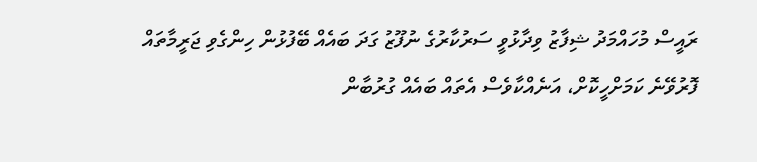ރައީސް މުހައްމަދު ޝިފާޒު ވިދާޅުވީ ސަރުކާރުގެ ނުފޫޒު ގަދަ ބައެއް ބޭފުޅުން ހިންގެވި ޖަރީމާތައް ފޮރުވޭނެ ކަމަށްހީކޮށް، އަނެއްކާވެސް އެތައް ބައެއް ގުރުބާން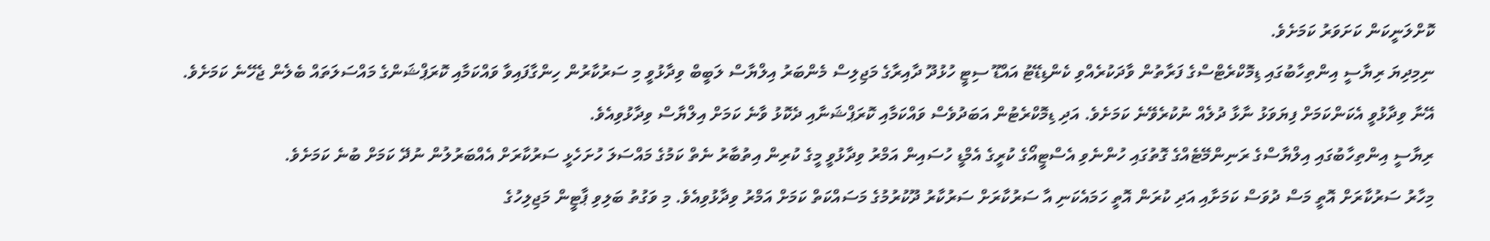ކޮށްލަނީކަން ކަށަވަރު ކަމަށެވެ.
ނިމިދިޔަ ރިޔާސީ އިންތިހާބުގައި ޑިމޮކްރެޓްސްގެ ފަރާތުން ވާދަކުރެއްވި ކެންޑިޑޭޓު އައްޑޫ ސިޓީ ހުޅުދޫ ދާއިރާގެ މަޖިލިސް މެންބަރު އިލްޔާސް ލަބީބް ވިދާޅުވީ މި ސަރުކާރުން ހިންގާފައިވާ ވައްކަމާއި ކޮރަޕްޝަންގެ މައްސަލަތައް ބެލެން ޖެހޭނެ ކަމަށެވެ.
އޭނާ ވިދާޅުވީ އެކަންކަމަށް ފިޔަވަޅު ނާޅާ ދުލެއް ނުކުރެވޭނެ ކަމަށެވެ. އަދި ޑިމޮކްރެޓުން އަބަދުވެސް ވައްކަމާއި ކޮރަޕްޝަނާއި ދެކޮޅު ވާނެ ކަމަށް އިލްޔާސް ވިދާޅުވިއެވެ.
ރިޔާސީ އިންތިހާބުގައި އިލްޔާސްގެ ރަނިންމޭޓެއްގެ ގޮތުގައި ހުންނެވި އެސްޓީއޯގެ ކުރީގެ އެމްޑީ ހުސައިން އަމްރު ވިދާޅުވީ މީގެ ކުރިން އިތުބާރު ނެތް ކަމުގެ މައްސަލަ ހުށަހެޅީ ސަރުކާރަށް އެއްބަރުލުން ނުދޭ ކަމަށް ބުނެ ކަމަށެވެ.
މިހާރު ސަރުކާރަށް އޮތީ މަސް ދުވަސް ކަމަށާއި އަދި ކުރަން އޮތީ ހަމައެކަނި އާ ސަރުކާރަށް ސަރުކާރު ދޫކުރުމުގެ މަސައްކަތް ކަމަށް އަމްރު ވިދާޅުވިއެވެ. މި ވަގުތު ބަލިވި ޕާޓީން މަޖިލިހުގެ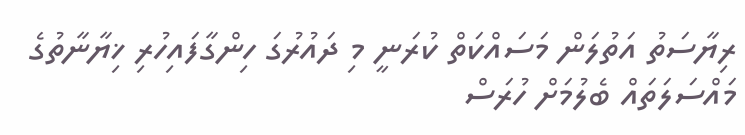ރިޔާސަތު އަތުލަން މަސައްކަތް ކުރަނީ މި ދައުރުގަ ހިންގާފައިހުރި ޚިޔާނާތުގެ މައްސަލަތައް ބެލުމަށް ހުރަސް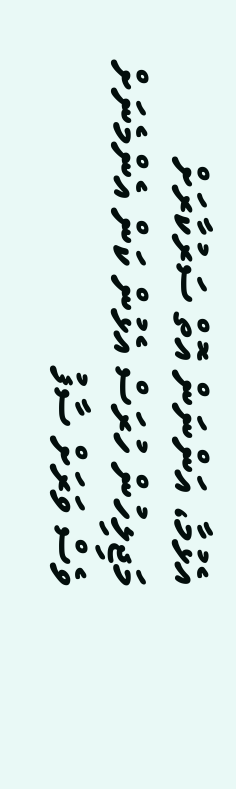އެޅުމާ، އަންނަން އޮތް ސަރުކާރަށް މަޖިލިހުން ހުރަސް އެޅުން ކަން އެންމެނަށް ވެސް ވަރަށް ސާފު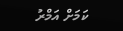ކަމަށް އަމްރު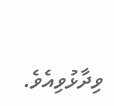ވިދާޅުވިއެވެ.